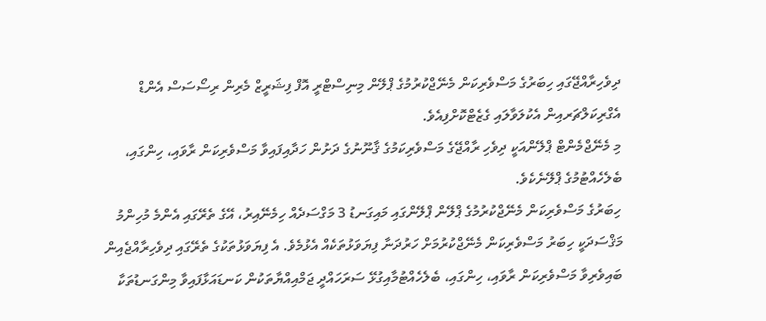ދިވެހިރާއްޖޭގައި ހިބަރުގެ މަސްވެރިކަން މެނޭޖްކުރުމުގެ ޕްލޭން މިނިސްޓްރީ އޮފް ފިޝަރީޒް މެރިން ރިސޯސަސް އެންޑް އެގްރިކަލްޗަރއިން އެކުލަވާލައި ގެޒެޓްކޮށްފިއެވެ.
މި މެނޭޖްމެންޓް ޕްލޭންއަކީ ދިވެހި ރާއްޖޭގެ މަސްވެރިކަމުގެ ޤާނޫނުގެ ދަށުން ހަދާއިފައިވާ މަސްވެރިކަން ރާވައި، ހިންގައި، ބެލެހެއްޓުމުގެ ޕްލޭނެކެވެ.
ހިބަރުގެ މަސްވެރިކަން މެނޭޖްކުރުމުގެ ޕްލޭން ޕްލޭންގައި މައިގަނޑު 3 މަގްސަދެއް ހިމެނޭއިރު، އޭގެ ތެރޭގައި އެންމެ މުހިންމު މަޤްސަދަކީ ހިބަރު މަސްވެރިކަން މެނޭޖްކުރުމަށް ހަރުދަނާ ފިޔަވަޅުތަކެއް އެޅުމެވެ. އެ ފިޔަވަޅުތަކުގެ ތެރޭގައި ދިވެހިރާއްޖެއިން ބައިވެރިވާ މަސްވެރިކަން ރާވައި، ހިންގައި، ބެލެހެއްޓުމާއިގުޅޭ ސަރަހައްދީ ޖަމްއިއްޔާތަކުން ކަނޑައަޅާފައިވާ މިންގަނޑުތަކާ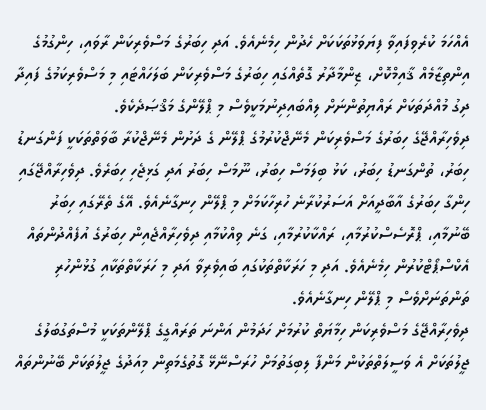އެއްހަމަ ކުރެވިފައިވާ ފިޔަވަޅުތަކަކަށް ހެދުން ހިމެނެއެވެ. އަދި ހިބަރުގެ މަސްވެރިކަން ރާވައި، ހިންގުމުގެ އިންތިޒާމެއް ޤާއިމްކޮށް، ޒިންމާދާރު ގޮތެއްގައި ހިބަރުގެ މަސްވެރިކަން ބަލަހައްޓައި މި މަސްވެރިކަމުގެ ފައިދާ ދިގު މުއްދަތަކަށް ރައްޔިތުންނަށް ލިއްބައިދިނުމަކީވެސް މި ޕްލޭންގެ މަޤްޞަދެކެވެ.
ދިވެހިރާއްޖޭގެ ހިބަރުގެ މަސްވެރިކަން މެނޭޖްކުރުމުގެ ޕްލޭން ގެ ދަށުން މެނޭޖްކުރާ ބާވަތްތަކަކީ ފަންގަނޑު ހިބަރު، ތުންގަނޑު ހިބަރު، ކަޅު ބިލަމަސް ހިބަރު، ނޫމަސް ހިބަރު އަދި ގަޅިޖެހި ހިބަރެވެ. ދިވެހިރާއްޖޭގައި ހިންގާ ހިބަރުގެ އާބާދީއަށް އަސަރުކުރާނެ ހުރިހާކަމަށް މި ޕްލޭން ހިނގާނެއެވެ. އޭގެ ތެރޭގައި ހިބަރު ބޭނުމާއި، ޕްރޮސެސްކުރުމާއި، ރައްކާކުރުމާއި، ގަނެ ވިއްކުމާއި ދިވެހިރާއްޖެއިން ހިބަރުގެ އުފެއްދުންތައް އެކްސްޕޯޓްކުރުން ހިމެނެއެވެ. އަދި މި ހަރަކާތްތަކުގައި ބައިވެރިވާ އަދި މި ހަރަކާތްތަކާއި ގުޅުންހުރި ތަންތަނަށްވެސް މި ޕްލޭން ހިނގާނެއެވެ.
ދިވެހިރާއްޖޭގެ މަސްވެރިކަން ހިމާޔަތް ކުރުމަށް ހަދަމުން އަންނަ ތަރައްގީގެ ޕްލޭންތަކަކީ މުސްތަގުބަލުގެ ޖީލުތަކަށް އެ ވަސީލަތްތަކުން މަންފާ ލިބިގަތުމަށް ހުރަސްނޭޅޭ ގޮތުގެމަތިން މިއަދުގެ ޖީލުތަކަށް ބޭނުންތައް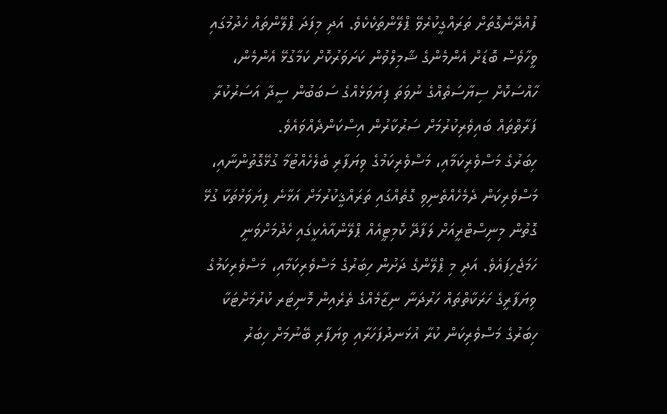ފުއްދޭނެގޮތަށް ތަރައްގީކުރެވޭ ޕްލޭންތަކެކެވެ. އަދި މިފަދަ ޕްލޭންތައް ހެދުމުގައި ވީހާވެސް ބޮޑަށް އެންމެންގެ ޝާމިލްވުން ކަށަވަރުކޮށް ކަމާގުޅޭ އެންމެން، ހާއްސަކޮށް ސިޔާސަތެއްގެ ނުވަތަ ފިޔަވަޅެއްގެ ސަބަބުން ސީދާ އަސަރުކުރާ ފަރާތްތައް ބައިވެރިކުރުމަށް ސަރުކާރުން އިސްކަންދެއްވައެވެ.
ހިބަރުގެ މަސްވެރިކަމާއި، މަސްވެރިކަމުގެ ވިޔަފާރި ބެލެހެއްޓުމާ ގުޅޭގޮތުންނާއި، މަސްވެރިކަން ދެމެހެއްތެނިވި ގޮތެއްގައި ތަރައްޤީކުރުމަށް އަޅާނެ ފިޔަވަޅުތަކާ ގުޅޭ ގޮތުން މިނިސްޓްރީއަށް ލަފާދޭ ކޮމިޓީއެއް ޕްލޭންއާއެކީގައި ހެދުމަށްވަނީ ހަމަޖެހިފައެވެ. އަދި މި ޕްލޭންގެ ދަށުން ހިބަރުގެ މަސްވެރިކަމާއި، މަސްވެރިކަމުގެ ވިޔަފާރީގެ ހަރަކާތްތައް ހަރުދަނާ ނިޒާމެއްގެ ތެރެއިން މޮނިޓަރ ކުރުމަށްޓަކާ ހިބަރުގެ މަސްވެރިކަން ކުރާ އުޅަނދުފަހަރާއި ވިޔަފާރި ބޭނުމަށް ހިބަރު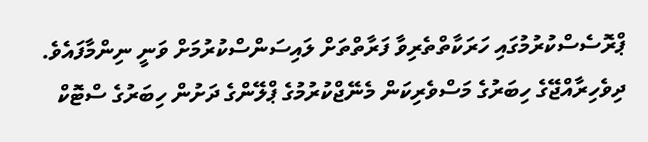ޕްރޮސެސްކުރުމުގައި ހަރަކާތްތެރިވާ ފަރާތްތަށް ލައިސަންސްކުރުމަށް ވަނީ ނިންމާފައެވެ.
ދިވެހިރާއްޖޭގެ ހިބަރުގެ މަސްވެރިކަން މެނޭޖްކުރުމުގެ ޕްލޭންގެ ދަށުން ހިބަރުގެ ސްޓޮކް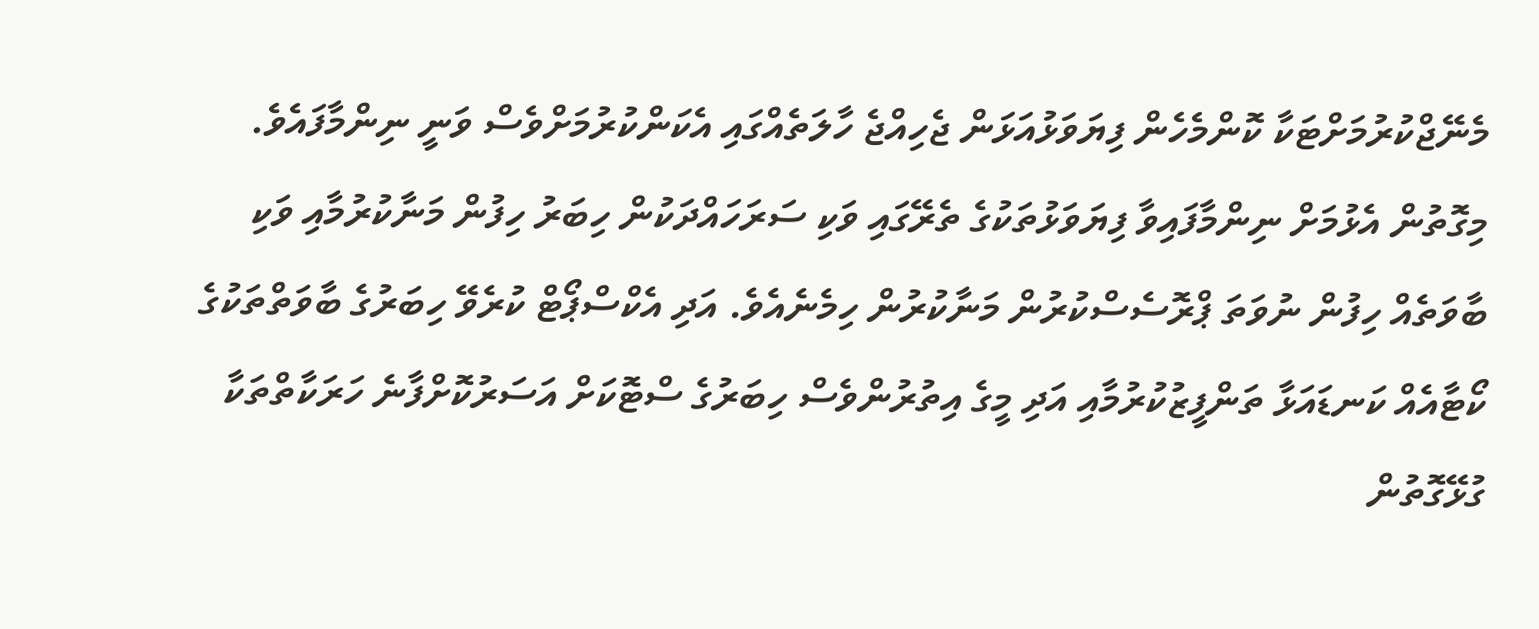މެނޭޖްކުރުމަށްޓަކާ ކޮންމެހެން ފިޔަވަޅުއަޅަން ޖެހިއްޖެ ހާލަތެއްގައި އެކަންކުރުމަށްވެސް ވަނީ ނިންމާފައެވެ. މިގޮތުން އެޅުމަށް ނިންމާފައިވާ ފިޔަވަޅުތަކުގެ ތެރޭގައި ވަކި ސަރަހައްދަކުން ހިބަރު ހިފުން މަނާކުރުމާއި ވަކި ބާވަތެއް ހިފުން ނުވަތަ ޕްރޮސެސްކުރުން މަނާކުރުން ހިމެނެއެވެ. އަދި އެކްސްޕޯޓް ކުރެވޭ ހިބަރުގެ ބާވަތްތަކުގެ ކޯޓާއެއް ކަނޑައަޅާ ތަންފީޒުކުރުމާއި އަދި މީގެ އިތުރުންވެސް ހިބަރުގެ ސްޓޮކަށް އަސަރުކޮށްފާނެ ހަރަކާތްތަކާ ގުޅޭގޮތުން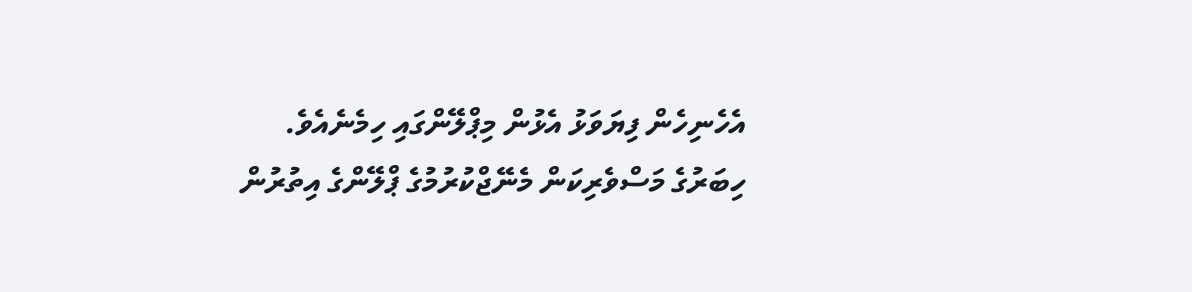އެހެނިހެން ފިޔަވަޅު އެޅުން މިޕްލޭންގައި ހިމެނެއެވެ.
ހިބަރުގެ މަސްވެރިކަން މެނޭޖްކުރުމުގެ ޕްލޭންގެ އިތުރުން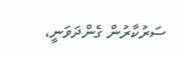ސަރުކާރުން ގެންދަވަނީ،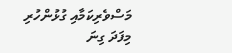މަސްވެރިކަމާއި ގުޅުންހުރި މިފަދަ ގިނަ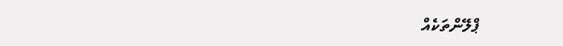ޕްލޭންތަކެއް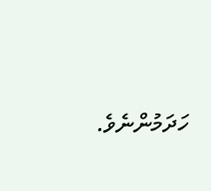ހަދަމުންނެވެ.